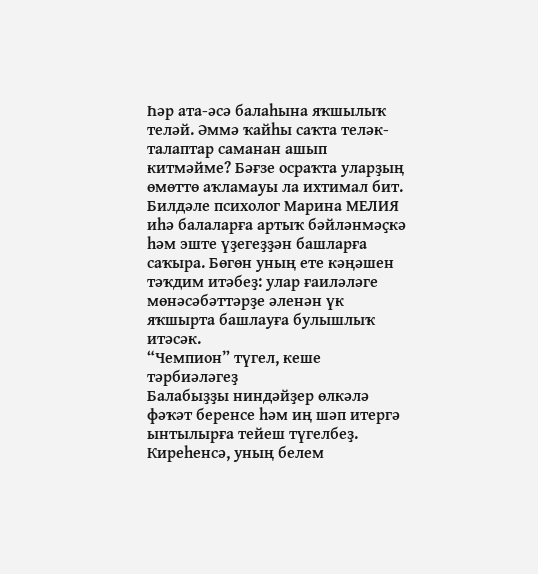Һәр ата-әсә балаһына яҡшылыҡ теләй. Әммә ҡайһы саҡта теләк-талаптар саманан ашып китмәйме? Бәғзе осраҡта уларҙың өмөттө аҡламауы ла ихтимал бит. Билдәле психолог Марина МЕЛИЯ иһә балаларға артыҡ бәйләнмәҫкә һәм эште үҙегеҙҙән башларға саҡыра. Бөгөн уның ете кәңәшен тәҡдим итәбеҙ: улар ғаиләләге мөнәсәбәттәрҙе әленән үк яҡшырта башлауға булышлыҡ итәсәк.
“Чемпион” түгел, кеше тәрбиәләгеҙ
Балабыҙҙы ниндәйҙер өлкәлә фәҡәт беренсе һәм иң шәп итергә ынтылырға тейеш түгелбеҙ. Киреһенсә, уның белем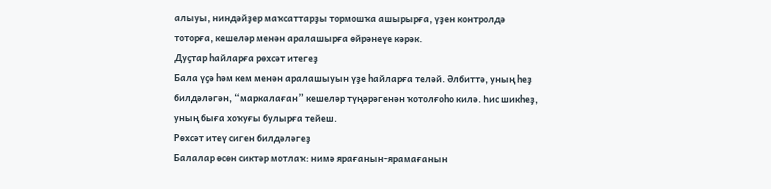алыуы, ниндәйҙер маҡсаттарҙы тормошҡа ашырырға, үҙен контролдә тоторға, кешеләр менән аралашырға өйрәнеүе кәрәк.
Дуҫтар һайларға рөхсәт итегеҙ
Бала үҫә һәм кем менән аралашыуын үҙе һайларға теләй. Әлбиттә, уның һеҙ билдәләгән, “маркалаған” кешеләр түңәрәгенән ҡотолғоһо килә. Һис шикһеҙ, уның быға хоҡуғы булырға тейеш.
Рөхсәт итеү сиген билдәләгеҙ
Балалар өсөн сиктәр мотлаҡ: нимә ярағанын-ярамағанын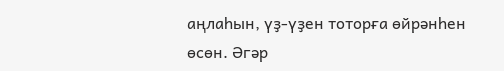аңлаһын, үҙ-үҙен тоторға өйрәнһен өсөн. Әгәр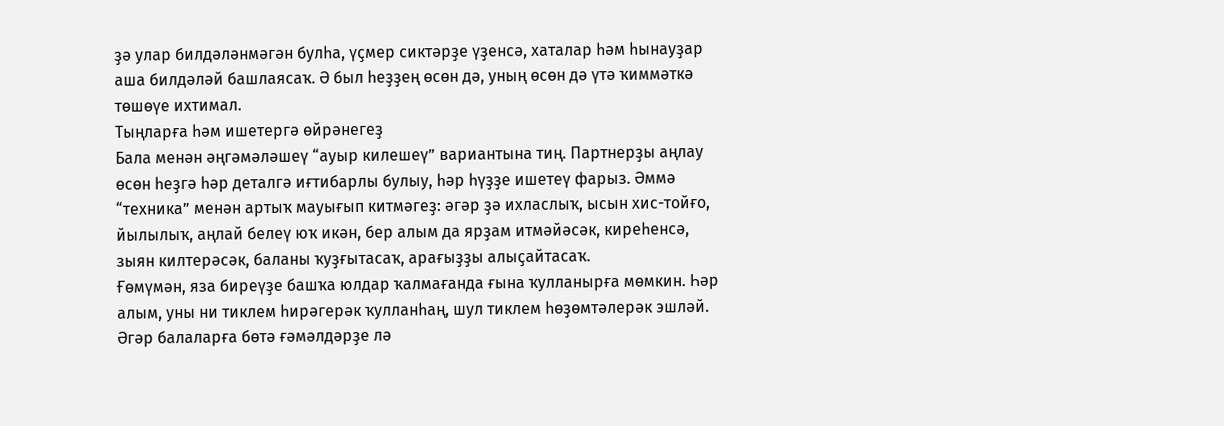ҙә улар билдәләнмәгән булһа, үҫмер сиктәрҙе үҙенсә, хаталар һәм һынауҙар аша билдәләй башлаясаҡ. Ә был һеҙҙең өсөн дә, уның өсөн дә үтә ҡиммәткә төшөүе ихтимал.
Тыңларға һәм ишетергә өйрәнегеҙ
Бала менән әңгәмәләшеү “ауыр килешеү” вариантына тиң. Партнерҙы аңлау өсөн һеҙгә һәр деталгә иғтибарлы булыу, һәр һүҙҙе ишетеү фарыз. Әммә “техника” менән артыҡ мауығып китмәгеҙ: әгәр ҙә ихласлыҡ, ысын хис-тойғо, йылылыҡ, аңлай белеү юҡ икән, бер алым да ярҙам итмәйәсәк, киреһенсә, зыян килтерәсәк, баланы ҡуҙғытасаҡ, арағыҙҙы алыҫайтасаҡ.
Ғөмүмән, яза биреүҙе башҡа юлдар ҡалмағанда ғына ҡулланырға мөмкин. Һәр алым, уны ни тиклем һирәгерәк ҡулланһаң, шул тиклем һөҙөмтәлерәк эшләй.
Әгәр балаларға бөтә ғәмәлдәрҙе лә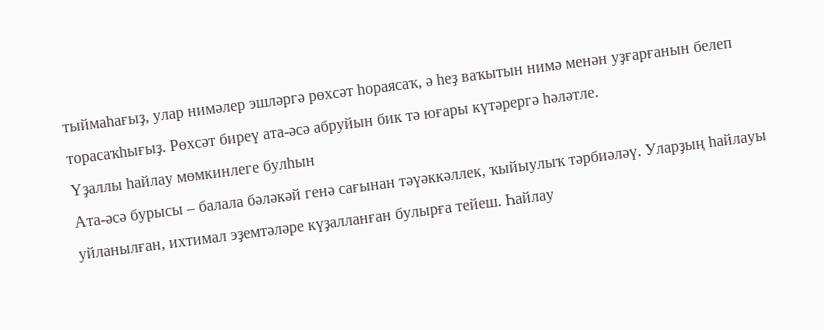тыймаһағыҙ, улар нимәлер эшләргә рөхсәт һораясаҡ, ә һеҙ ваҡытын нимә менән уҙғарғанын белеп торасаҡһығыҙ. Рөхсәт биреү ата-әсә абруйын бик тә юғары күтәрергә һәләтле.
Үҙаллы һайлау мөмкинлеге булһын
Ата-әсә бурысы – балала бәләкәй генә сағынан тәүәккәллек, ҡыйыулыҡ тәрбиәләү. Уларҙың һайлауы уйланылған, ихтимал эҙемтәләре күҙалланған булырға тейеш. Һайлау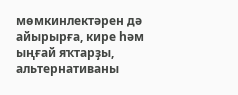мөмкинлектәрен дә айырырға, кире һәм ыңғай яҡтарҙы, альтернативаны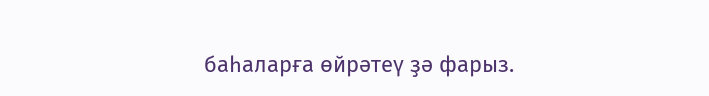баһаларға өйрәтеү ҙә фарыз.